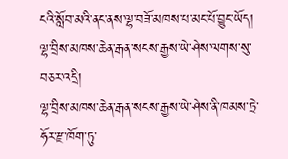ངའི་སློབ་མའི་ནང་ནས་ལྷ་བཟོ་མཁས་པ་མང་པོ་བྱུང་ཡོད།
ལྷ་བྲིས་མཁས་ཆེན་རྒན་སངས་རྒྱས་ཡེ་ཤེས་ལགས་སུ་བཅར་འདྲི།
ལྷ་བྲིས་མཁས་ཆེན་རྒན་སངས་རྒྱས་ཡེ་ཤེས་ནི་ཁམས་ཏྲེ་ཧོར་རྫ་ཁོག་ཏུ་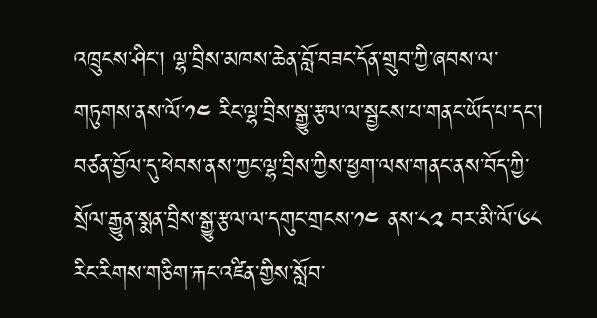འཁྲུངས་ཤིང་། ལྷ་བྲིས་མཁས་ཆེན་བློ་བཟང་དོན་གྲུབ་ཀྱི་ཞབས་ལ་གཏུགས་ནས་ལོ་༡༤ རིང་ལྷ་བྲིས་སྒྱུ་རྩལ་ལ་སྦྱངས་པ་གནང་ཡོད་པ་དང་། བཙན་བྱོལ་དུ་ཕེབས་ནས་ཀྱང་ལྷ་བྲིས་ཀྱིས་ཕྱག་ལས་གནང་ནས་བོད་ཀྱི་སྲོལ་རྒྱུན་སྨན་བྲིས་སྒྱུ་རྩལ་ལ་དགུང་གྲངས་༡༤ ནས་༨༢ བར་མི་ལོ་༦༨ རིང་རིགས་གཅིག་རྐང་འཛིན་གྱིས་སློབ་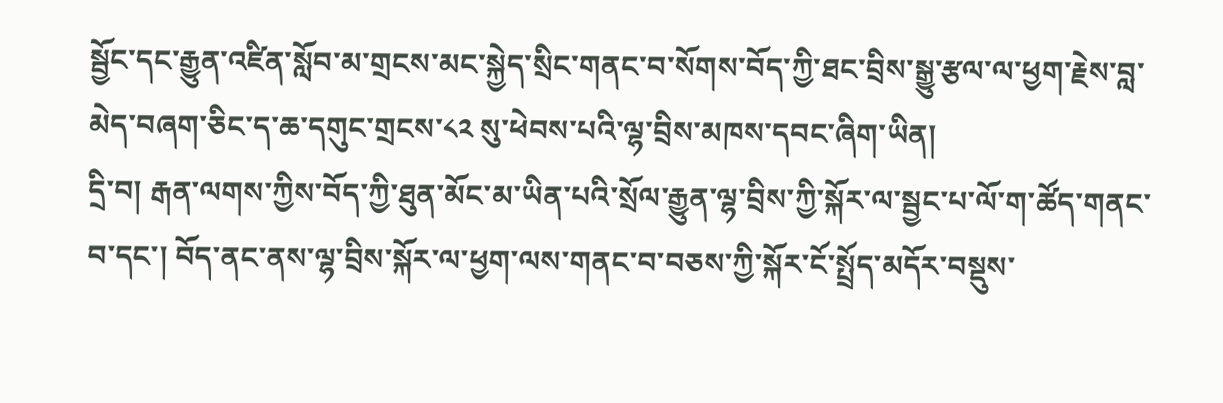སྦྱོང་དང་རྒྱུན་འཛིན་སློབ་མ་གྲངས་མང་སྐྱེད་སྲིང་གནང་བ་སོགས་བོད་ཀྱི་ཐང་བྲིས་སྒྱུ་རྩལ་ལ་ཕྱག་རྗེས་བླ་མེད་བཞག་ཅིང་ད་ཆ་དགུང་གྲངས་༨༢ སུ་ཕེབས་པའི་ལྷ་བྲིས་མཁས་དབང་ཞིག་ཡིན།
དྲི་བ། རྒན་ལགས་ཀྱིས་བོད་ཀྱི་ཐུན་མོང་མ་ཡིན་པའི་སྲོལ་རྒྱུན་ལྷ་བྲིས་ཀྱི་སྐོར་ལ་སྦྱང་པ་ལོ་ག་ཚོད་གནང་བ་དང་། བོད་ནང་ནས་ལྷ་བྲིས་སྐོར་ལ་ཕྱག་ལས་གནང་བ་བཅས་ཀྱི་སྐོར་ངོ་སྤྲོད་མདོར་བསྡུས་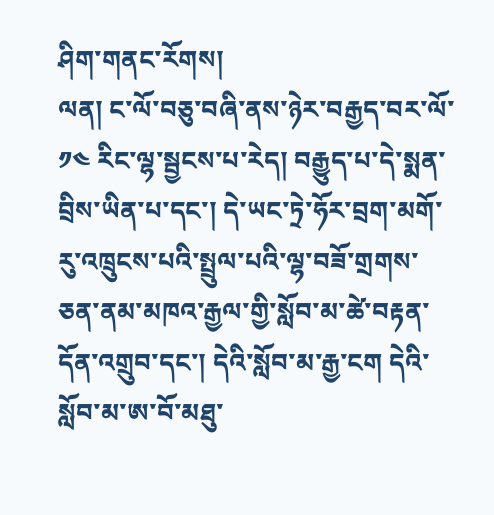ཤིག་གནང་རོགས།
ལན། ང་ལོ་བཅུ་བཞི་ནས་ཉེར་བརྒྱད་བར་ལོ་༡༤ རིང་ལྷ་སྦྱངས་པ་རེད། བརྒྱུད་པ་དེ་སྨན་བྲིས་ཡིན་པ་དང་། དེ་ཡང་ཏྲེ་ཧོར་བྲག་མགོ་རུ་འཁྲུངས་པའི་སྤྲུལ་པའི་ལྷ་བཟོ་གྲགས་ཅན་ནམ་མཁའ་རྒྱལ་གྱི་སློབ་མ་ཚེ་བརྟན་དོན་འགྲུབ་དང་། དེའི་སློབ་མ་རྒྱ་ངག དེའི་སློབ་མ་ཨ་བོ་མཐུ་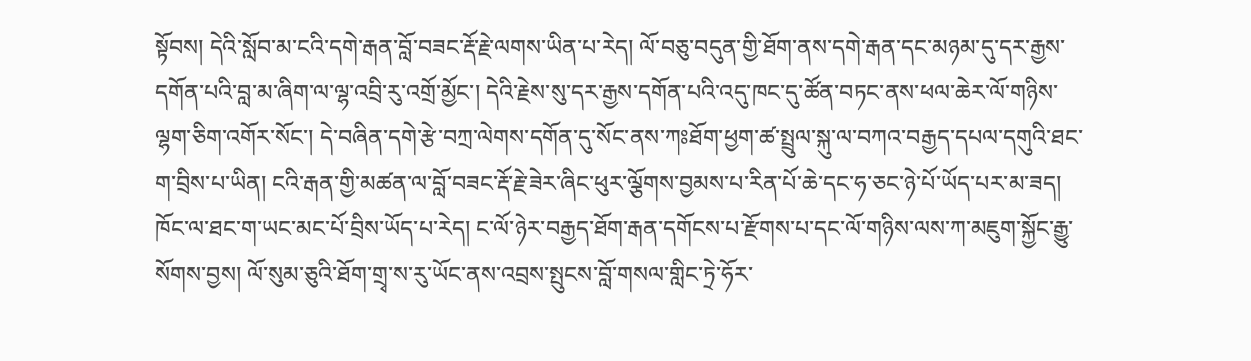སྟོབས། དེའི་སློབ་མ་ངའི་དགེ་རྒན་བློ་བཟང་རྡོ་རྗེ་ལགས་ཡིན་པ་རེད། ལོ་བཅུ་བདུན་གྱི་ཐོག་ནས་དགེ་རྒན་དང་མཉམ་དུ་དར་རྒྱས་དགོན་པའི་བླ་མ་ཞིག་ལ་ལྷ་འབྲི་རུ་འགྲོ་མྱོང་། དེའི་རྗེས་སུ་དར་རྒྱས་དགོན་པའི་འདུ་ཁང་དུ་ཚོན་བཏང་ནས་ཕལ་ཆེར་ལོ་གཉིས་ལྷག་ཅིག་འགོར་སོང་། དེ་བཞིན་དགེ་རྩེ་བཀྲ་ལེགས་དགོན་དུ་སོང་ནས་ཀཿཐོག་ཕྱག་ཚ་སྤྲུལ་སྐུ་ལ་བཀའ་བརྒྱད་དཔལ་དགུའི་ཐང་ག་བྲིས་པ་ཡིན། ངའི་རྒན་གྱི་མཚན་ལ་བློ་བཟང་རྡོ་རྗེ་ཟེར་ཞིང་ཕུར་ལྕོགས་བྱམས་པ་རིན་པོ་ཆེ་དང་ཧ་ཅང་ཉེ་པོ་ཡོད་པར་མ་ཟད། ཁོང་ལ་ཐང་ག་ཡང་མང་པོ་བྲིས་ཡོད་པ་རེད། ང་ལོ་ཉེར་བརྒྱད་ཐོག་རྒན་དགོངས་པ་རྫོགས་པ་དང་ལོ་གཉིས་ལས་ཀ་མཇུག་སྐྱོང་རྒྱུ་སོགས་བྱས། ལོ་སུམ་ཅུའི་ཐོག་གྲྭ་ས་རུ་ཡོང་ནས་འབྲས་སྤུངས་བློ་གསལ་གླིང་ཏྲེ་ཧོར་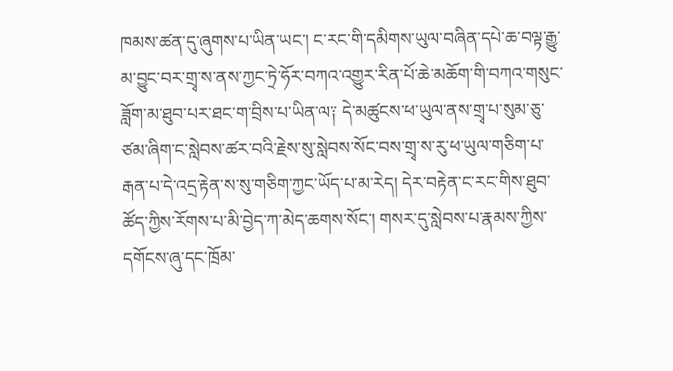ཁམས་ཚན་དུ་ཞུགས་པ་ཡིན་ཡང་། ང་རང་གི་དམིགས་ཡུལ་བཞིན་དཔེ་ཆ་བལྟ་རྒྱུ་མ་བྱུང་བར་གྲྭ་ས་ནས་ཀྱང་ཏྲེ་ཧོར་བཀའ་འགྱུར་རིན་པོ་ཆེ་མཆོག་གི་བཀའ་གསུང་ཟློག་མ་ཐུབ་པར་ཐང་ག་བྲིས་པ་ཡིན་ལ༑ དེ་མཚུངས་ཕ་ཡུལ་ནས་གྲྭ་པ་སུམ་ཅུ་ཙམ་ཞིག་ང་སླེབས་ཚར་བའི་རྗེས་སུ་སླེབས་སོང་བས་གྲྭ་ས་རུ་ཕ་ཡུལ་གཅིག་པ་རྒན་པ་དེ་འདྲ་རྟེན་ས་སུ་གཅིག་ཀྱང་ཡོད་པ་མ་རེད། དེར་བརྟེན་ང་རང་གིས་ཐུབ་ཚོད་ཀྱིས་རོགས་པ་མི་བྱེད་ཀ་མེད་ཆགས་སོང་། གསར་དུ་སླེབས་པ་རྣམས་ཀྱིས་དགོངས་ཞུ་དང་ཁྲོམ་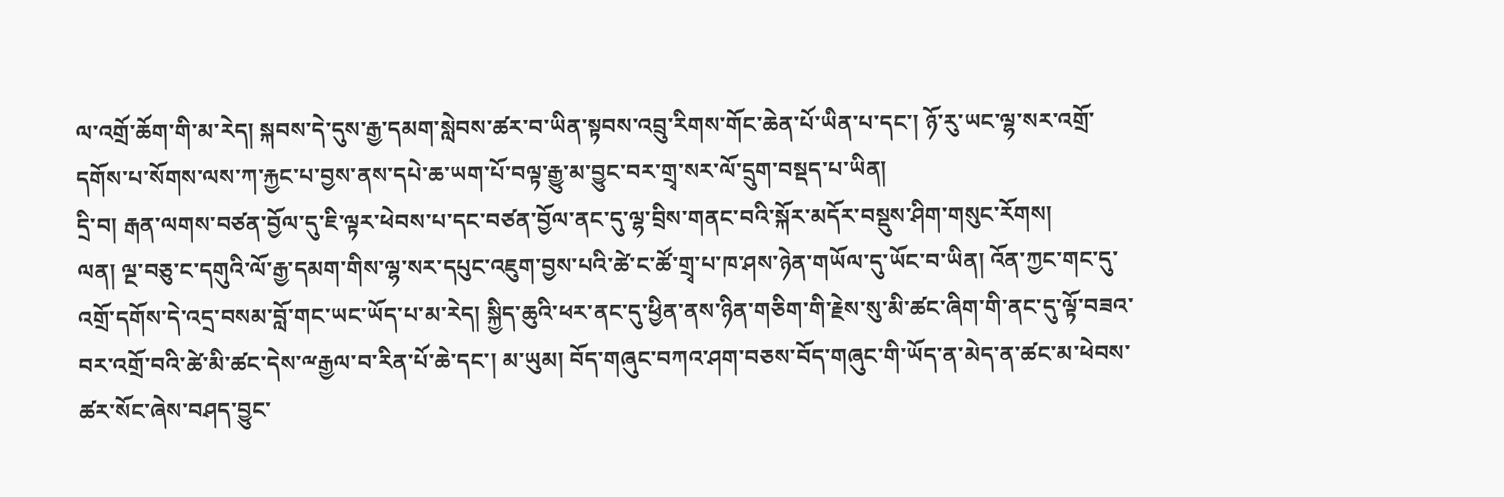ལ་འགྲོ་ཆོག་གི་མ་རེད། སྐབས་དེ་དུས་རྒྱ་དམག་སླེབས་ཚར་བ་ཡིན་སྟབས་འབྲུ་རིགས་གོང་ཆེན་པོ་ཡིན་པ་དང་། ཉོ་རུ་ཡང་ལྷ་སར་འགྲོ་དགོས་པ་སོགས་ལས་ཀ་རྐྱང་པ་བྱས་ནས་དཔེ་ཆ་ཡག་པོ་བལྟ་རྒྱུ་མ་བྱུང་བར་གྲྭ་སར་ལོ་དྲུག་བསྡད་པ་ཡིན།
དྲི་བ། རྒན་ལགས་བཙན་བྱོལ་དུ་ཇི་ལྟར་ཕེབས་པ་དང་བཙན་བྱོལ་ནང་དུ་ལྷ་བྲིས་གནང་བའི་སྐོར་མདོར་བསྡུས་ཤིག་གསུང་རོགས།
ལན། ལྔ་བཅུ་ང་དགུའི་ལོ་རྒྱ་དམག་གིས་ལྷ་སར་དཔུང་འཇུག་བྱས་པའི་ཚེ་ང་ཚོ་གྲྭ་པ་ཁ་ཤས་ཉེན་གཡོལ་དུ་ཡོང་བ་ཡིན། འོན་ཀྱང་གང་དུ་འགྲོ་དགོས་དེ་འདྲ་བསམ་བློ་གང་ཡང་ཡོད་པ་མ་རེད། སྐྱིད་ཆུའི་ཕར་ནང་དུ་ཕྱིན་ནས་ཉིན་གཅིག་གི་རྗེས་སུ་མི་ཚང་ཞིག་གི་ནང་དུ་ལྟོ་བཟའ་བར་འགྲོ་བའི་ཚེ་མི་ཚང་དེས་ྋརྒྱལ་བ་རིན་པོ་ཆེ་དང་། མ་ཡུམ། བོད་གཞུང་བཀའ་ཤག་བཅས་བོད་གཞུང་གི་ཡོད་ན་མེད་ན་ཚང་མ་ཕེབས་ཚར་སོང་ཞེས་བཤད་བྱུང་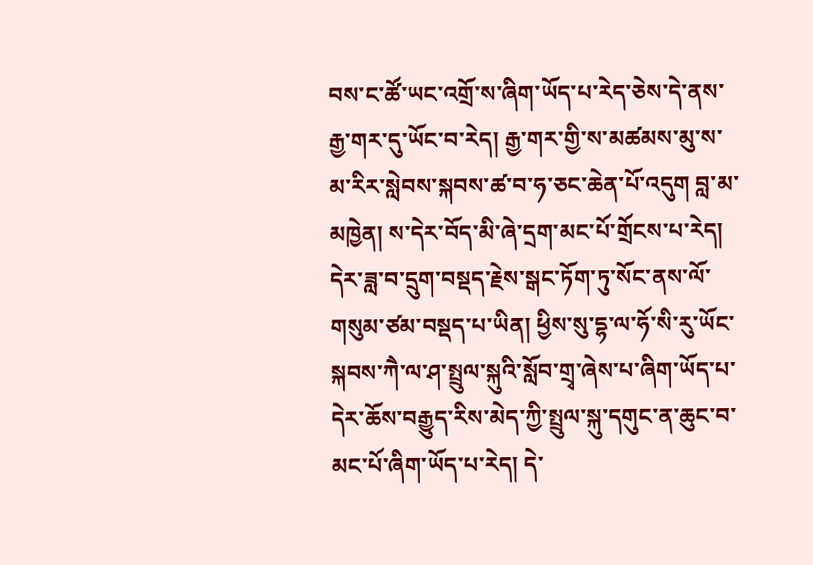བས་ང་ཚོ་ཡང་འགྲོ་ས་ཞིག་ཡོད་པ་རེད་ཅེས་དེ་ནས་རྒྱ་གར་དུ་ཡོང་བ་རེད། རྒྱ་གར་གྱི་ས་མཚམས་མུ་ས་མ་རིར་སླེབས་སྐབས་ཚ་བ་ཧ་ཅང་ཆེན་པོ་འདུག བླ་མ་མཁྱེན། ས་དེར་བོད་མི་ཞེ་དྲག་མང་པོ་གྲོངས་པ་རེད། དེར་ཟླ་བ་དྲུག་བསྡད་རྗེས་སྒང་ཏོག་ཏུ་སོང་ནས་ལོ་གསུམ་ཙམ་བསྡད་པ་ཡིན། ཕྱིས་སུ་དྷ་ལ་ཧོ་སི་རུ་ཡོང་སྐབས་ཀཻ་ལ་ཤ་སྤྲུལ་སྐུའི་སློབ་གྲྭ་ཞེས་པ་ཞིག་ཡོད་པ་དེར་ཆོས་བརྒྱུད་རིས་མེད་ཀྱི་སྤྲུལ་སྐུ་དགུང་ན་ཆུང་བ་མང་པོ་ཞིག་ཡོད་པ་རེད། དེ་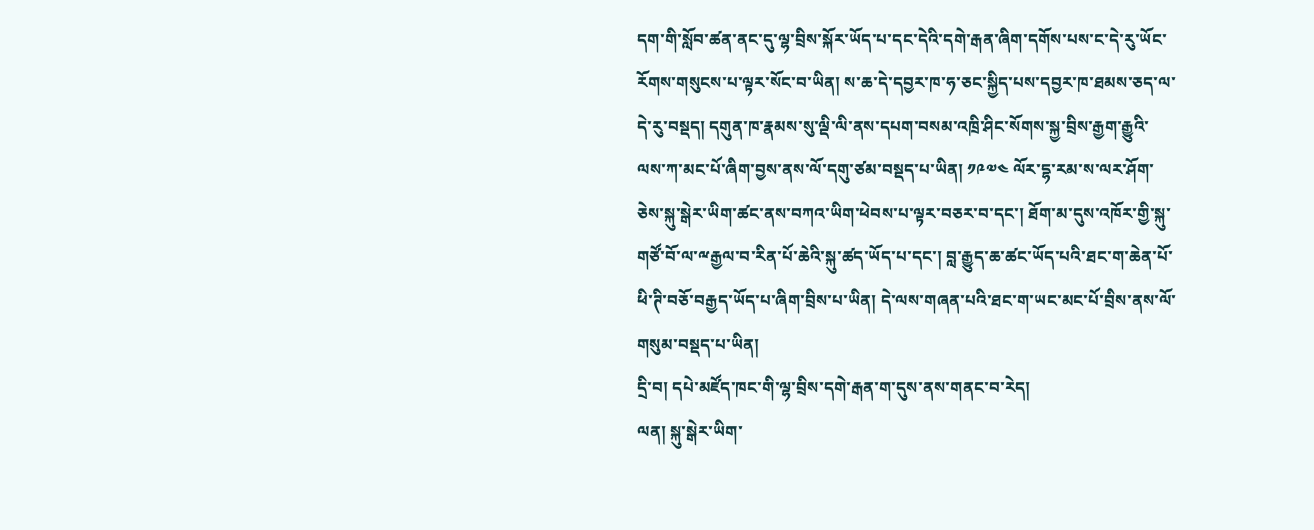དག་གི་སློབ་ཚན་ནང་དུ་ལྷ་བྲིས་སྐོར་ཡོད་པ་དང་དེའི་དགེ་རྒན་ཞིག་དགོས་པས་ང་དེ་རུ་ཡོང་རོགས་གསུངས་པ་ལྟར་སོང་བ་ཡིན། ས་ཆ་དེ་དབྱར་ཁ་ཧ་ཅང་སྐྱིད་པས་དབྱར་ཁ་ཐམས་ཅད་ལ་དེ་རུ་བསྡད། དགུན་ཁ་རྣམས་སུ་ལྡི་ལི་ནས་དཔག་བསམ་འཁྲི་ཤིང་སོགས་སྐྱ་བྲིས་རྒྱག་རྒྱུའི་ལས་ཀ་མང་པོ་ཞིག་བྱས་ནས་ལོ་དགུ་ཙམ་བསྡད་པ་ཡིན། ༡༩༧༤ ལོར་དྷ་རམ་ས་ལར་ཤོག་ཅེས་སྐུ་སྒེར་ཡིག་ཚང་ནས་བཀའ་ཡིག་ཕེབས་པ་ལྟར་བཅར་བ་དང་། ཐོག་མ་དུས་འཁོར་གྱི་སྐུ་གཙོ་བོ་ལ་ྋརྒྱལ་བ་རིན་པོ་ཆེའི་སྐུ་ཚད་ཡོད་པ་དང་། བླ་རྒྱུད་ཆ་ཚང་ཡོད་པའི་ཐང་ག་ཆེན་པོ་ཕི་ཊི་བཅོ་བརྒྱད་ཡོད་པ་ཞིག་བྲིས་པ་ཡིན། དེ་ལས་གཞན་པའི་ཐང་ག་ཡང་མང་པོ་བྲིས་ནས་ལོ་གསུམ་བསྡད་པ་ཡིན།
དྲི་བ། དཔེ་མཛོད་ཁང་གི་ལྷ་བྲིས་དགེ་རྒན་ག་དུས་ནས་གནང་བ་རེད།
ལན། སྐུ་སྒེར་ཡིག་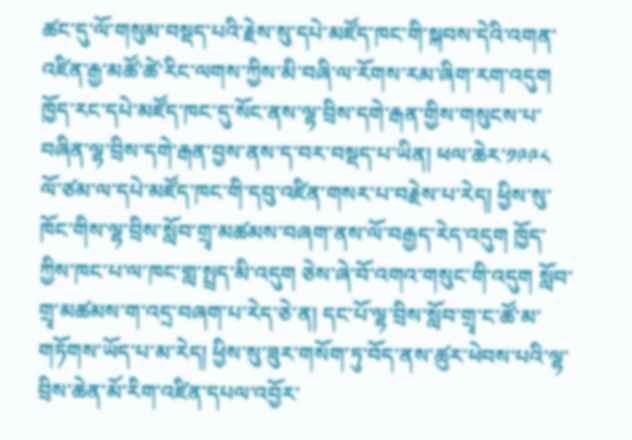ཚང་དུ་ལོ་གསུམ་བསྡད་པའི་རྗེས་སུ་དཔེ་མཛོད་ཁང་གི་སྐབས་དེའི་འགན་འཛིན་རྒྱ་མཚོ་ཚེ་རིང་ལགས་ཀྱིས་མི་བཞི་ལ་རོགས་རམ་ཞིག་རག་འདུག ཁྱོད་རང་དཔེ་མཛོད་ཁང་དུ་སོང་ནས་ལྷ་བྲིས་དགེ་རྒན་གྱིས་གསུངས་པ་བཞིན་ལྷ་བྲིས་དགེ་རྒན་བྱས་ནས་ད་བར་བསྡད་པ་ཡིན། ཕལ་ཆེར་༡༩༩༨ ལོ་ཙམ་ལ་དཔེ་མཛོད་ཁང་གི་དབུ་འཛིན་གསར་པ་བརྗེས་པ་རེད། ཕྱིས་སུ་ཁོང་གིས་ལྷ་བྲིས་སློབ་གྲྭ་མཚམས་བཞག་ནས་ལོ་བརྒྱད་རེད་འདུག ཁྱོད་ཀྱིས་ཁང་པ་ལ་ཁང་གླ་སྤྲད་མི་འདུག ཅེས་ཞེ་བོ་འགའ་གསུང་གི་འདུག སློབ་གྲྭ་མཚམས་ག་འདྲ་བཞག་པ་རེད་ཅེ་ན། དང་པོ་ལྷ་བྲིས་སློབ་གྲྭ་ང་ཚོ་མ་གཏོགས་ཡོད་པ་མ་རེད། ཕྱིས་སུ་ཟུར་གསོག་ཏུ་བོད་ནས་ཚུར་ཕེབས་པའི་ལྷ་བྲིས་ཆེན་མོ་རིག་འཛིན་དཔལ་འབྱོར་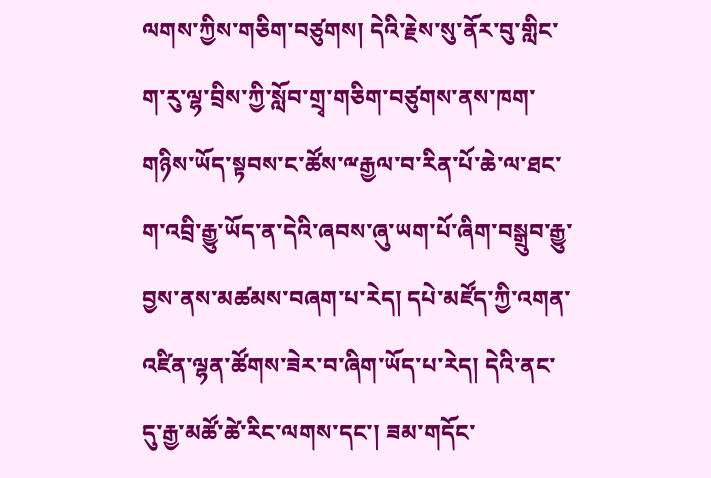ལགས་ཀྱིས་གཅིག་བཙུགས། དེའི་རྗེས་སུ་ནོར་བུ་གླིང་ག་རུ་ལྷ་བྲིས་ཀྱི་སློབ་གྲྭ་གཅིག་བཙུགས་ནས་ཁག་གཉིས་ཡོད་སྟབས་ང་ཚོས་ྋརྒྱལ་བ་རིན་པོ་ཆེ་ལ་ཐང་ག་འབྲི་རྒྱུ་ཡོད་ན་དེའི་ཞབས་ཞུ་ཡག་པོ་ཞིག་བསྒྲུབ་རྒྱུ་བྱས་ནས་མཚམས་བཞག་པ་རེད། དཔེ་མཛོད་ཀྱི་འགན་འཛིན་ལྷན་ཚོགས་ཟེར་བ་ཞིག་ཡོད་པ་རེད། དེའི་ནང་དུ་རྒྱ་མཚོ་ཚེ་རིང་ལགས་དང་། ཟམ་གདོང་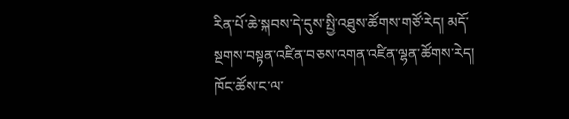རིན་པོ་ཆེ་སྐབས་དེ་དུས་སྤྱི་འཐུས་ཚོགས་གཙོ་རེད། མདོ་སྔགས་བསྟན་འཛིན་བཅས་འགན་འཛིན་ལྷན་ཚོགས་རེད། ཁོང་ཚོས་ང་ལ་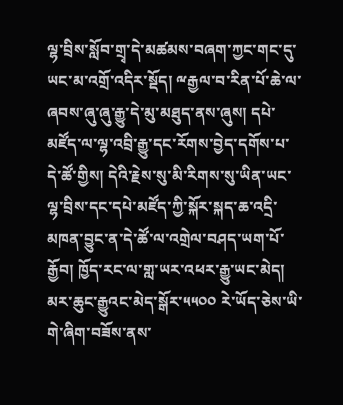ལྷ་བྲིས་སློབ་གྲྭ་དེ་མཚམས་བཞག་ཀྱང་གང་དུ་ཡང་མ་འགྲོ་འདིར་སྡོད། ྋརྒྱལ་བ་རིན་པོ་ཆེ་ལ་ཞབས་ཞུ་ཞུ་རྒྱུ་དེ་མུ་མཐུད་ནས་ཞུས། དཔེ་མཛོད་ལ་ལྷ་འབྲི་རྒྱུ་དང་རོགས་བྱེད་དགོས་པ་དེ་ཚོ་གྱིས། དེའི་རྗེས་སུ་མི་རིགས་སུ་ཡིན་ཡང་ལྷ་བྲིས་དང་དཔེ་མཛོད་ཀྱི་སྐོར་སྐད་ཆ་འདྲི་མཁན་བྱུང་ན་དེ་ཚོ་ལ་འགྲེལ་བཤད་ཡག་པོ་རྒྱོབ། ཁྱོད་རང་ལ་གླ་ཡར་འཕར་རྒྱུ་ཡང་མེད། མར་ཆུང་རྒྱུའང་མེད་སྒོར་༥༥༠༠ རེ་ཡོད་ཅེས་ཡི་གེ་ཞིག་བཟོས་ནས་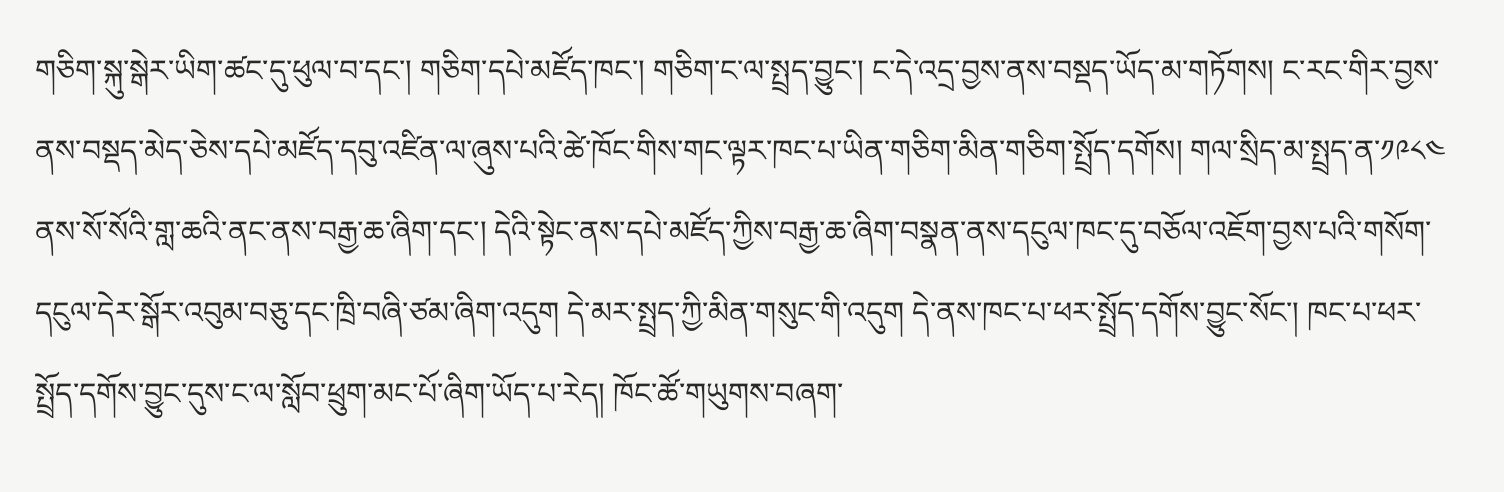གཅིག་སྐུ་སྒེར་ཡིག་ཚང་དུ་ཕུལ་བ་དང་། གཅིག་དཔེ་མཛོད་ཁང་། གཅིག་ང་ལ་སྤྲད་བྱུང་། ང་དེ་འདྲ་བྱས་ནས་བསྡད་ཡོད་མ་གཏོགས། ང་རང་གིར་བྱས་ནས་བསྡད་མེད་ཅེས་དཔེ་མཛོད་དབུ་འཛིན་ལ་ཞུས་པའི་ཚེ་ཁོང་གིས་གང་ལྟར་ཁང་པ་ཡིན་གཅིག་མིན་གཅིག་སྤྲོད་དགོས། གལ་སྲིད་མ་སྤྲད་ན་༡༩༨༤ ནས་སོ་སོའི་གླ་ཆའི་ནང་ནས་བརྒྱ་ཆ་ཞིག་དང་། དེའི་སྟེང་ནས་དཔེ་མཛོད་ཀྱིས་བརྒྱ་ཆ་ཞིག་བསྣན་ནས་དངུལ་ཁང་དུ་བཅོལ་འཇོག་བྱས་པའི་གསོག་དངུལ་དེར་སྒོར་འབུམ་བཅུ་དང་ཁྲི་བཞི་ཙམ་ཞིག་འདུག དེ་མར་སྤྲད་ཀྱི་མིན་གསུང་གི་འདུག དེ་ནས་ཁང་པ་ཕར་སྤྲོད་དགོས་བྱུང་སོང་། ཁང་པ་ཕར་སྤྲོད་དགོས་བྱུང་དུས་ང་ལ་སློབ་ཕྲུག་མང་པོ་ཞིག་ཡོད་པ་རེད། ཁོང་ཚོ་གཡུགས་བཞག་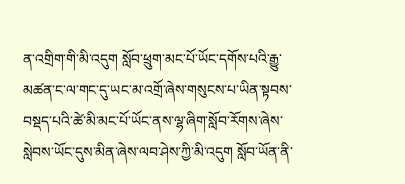ན་འགྲིག་གི་མི་འདུག སློབ་ཕྲུག་མང་པོ་ཡོང་དགོས་པའི་རྒྱུ་མཚན་ང་ལ་གང་དུ་ཡང་མ་འགྲོ་ཞེས་གསུངས་པ་ཡིན་སྟབས་བསྡད་པའི་ཚེ་མི་མང་པོ་ཡོང་ནས་ལྷ་ཞིག་སློབ་རོགས་ཞེས་སླེབས་ཡོང་དུས་མིན་ཞེས་ལབ་ཤེས་ཀྱི་མི་འདུག སློབ་ཡོན་ནི་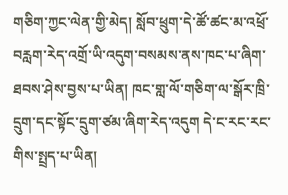གཅིག་ཀྱང་ལེན་གྱི་མེད། སློབ་ཕྲུག་དེ་ཚོ་ཚང་མ་འཕྲོ་བརླག་རེད་འགྲོ་ཡི་འདུག་བསམས་ནས་ཁང་པ་ཞིག་ཐབས་ཤེས་བྱས་པ་ཡིན། ཁང་གླ་ལོ་གཅིག་ལ་སྒོར་ཁྲི་དྲུག་དང་སྟོང་དྲུག་ཙམ་ཞིག་རེད་འདུག དེ་ང་རང་རང་གིས་སྤྲད་པ་ཡིན།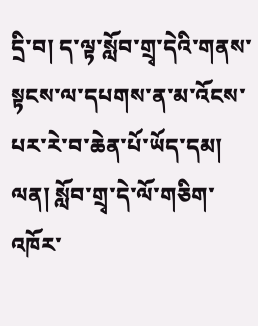དྲི་བ། ད་ལྟ་སློབ་གྲྭ་དེའི་གནས་སྟངས་ལ་དཔགས་ན་མ་འོངས་པར་རེ་བ་ཆེན་པོ་ཡོད་དམ།
ལན། སློབ་གྲྭ་དེ་ལོ་གཅིག་འཁོར་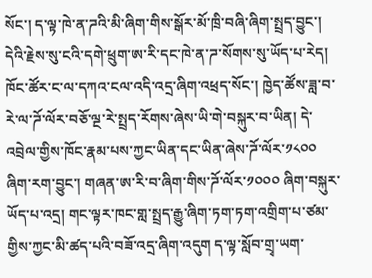སོང་། ད་ལྟ་ཁེ་ན་ཌའི་མི་ཞིག་གིས་སྒོར་མོ་ཁྲི་བཞི་ཞིག་སྤྲད་བྱུང་། དེའི་རྗེས་སུ་ངའི་དགེ་ཕྲུག་ཨ་རི་དང་ཁེ་ན་ཌ་སོགས་སུ་ཡོད་པ་རེད། ཁོང་ཚོར་ང་ལ་དཀའ་ངལ་འདི་འདྲ་ཞིག་འཕྲད་སོང་། ཁྱེད་ཚོས་ཟླ་བ་རེ་ལ་ཌོ་ལོར་བཅོ་ལྔ་རེ་སྤྲད་རོགས་ཞེས་ཡི་གེ་བསྐུར་བ་ཡིན། དེ་འབྲེལ་གྱིས་ཁོང་རྣམ་པས་ཀྱང་ཡིན་དང་ཡིན་ཞེས་ཌོ་ལོར་༡༨༠༠ ཞིག་རག་བྱུང་། གཞན་ཨ་རི་བ་ཞིག་གིས་ཌོ་ལོར་༡༠༠༠ ཞིག་བསྐུར་ཡོད་པ་འདྲ། གང་ལྟར་ཁང་གླ་སྤྲད་རྒྱུ་ཞིག་ཏག་ཏག་འགྲིག་པ་ཙམ་གྱིས་ཀྱང་མི་ཚད་པའི་བཟོ་འདྲ་ཞིག་འདུག ད་ལྟ་སློབ་གྲྭ་ཡག་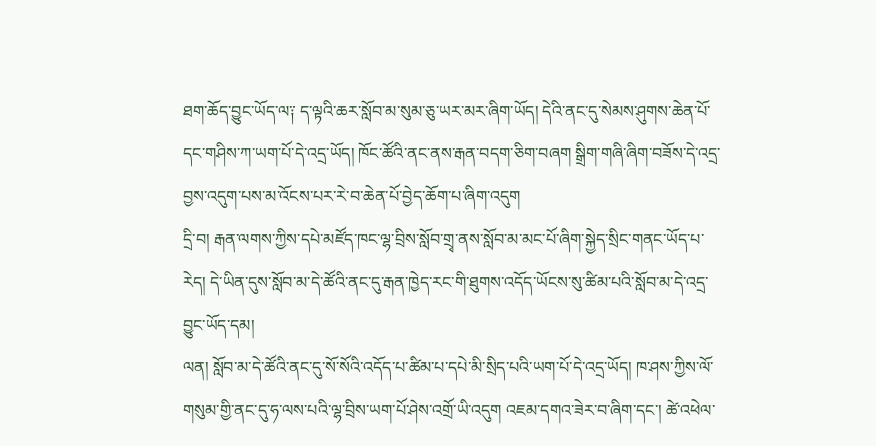ཐག་ཆོད་བྱུང་ཡོད་ལ༑ ད་ལྟའི་ཆར་སློབ་མ་སུམ་ཅུ་ཡར་མར་ཞིག་ཡོད། དེའི་ནང་དུ་སེམས་ཤུགས་ཆེན་པོ་དང་གཤིས་ཀ་ཡག་པོ་དེ་འདྲ་ཡོད། ཁོང་ཚོའི་ནང་ནས་རྒན་བདག་ཅིག་བཞག སྒྲིག་གཞི་ཞིག་བཟོས་དེ་འདྲ་བྱས་འདུག་པས་མ་འོངས་པར་རེ་བ་ཆེན་པོ་བྱེད་ཆོག་པ་ཞིག་འདུག
དྲི་བ། རྒན་ལགས་ཀྱིས་དཔེ་མཛོད་ཁང་ལྷ་བྲིས་སློབ་གྲྭ་ནས་སློབ་མ་མང་པོ་ཞིག་སྐྱེད་སྲིང་གནང་ཡོད་པ་རེད། དེ་ཡིན་དུས་སློབ་མ་དེ་ཚོའི་ནང་དུ་རྒན་ཁྱེད་རང་གི་ཐུགས་འདོད་ཡོངས་སུ་ཚིམ་པའི་སློབ་མ་དེ་འདྲ་བྱུང་ཡོད་དམ།
ལན། སློབ་མ་དེ་ཚོའི་ནང་དུ་སོ་སོའི་འདོད་པ་ཚིམ་པ་དཔེ་མི་སྲིད་པའི་ཡག་པོ་དེ་འདྲ་ཡོད། ཁ་ཤས་ཀྱིས་ལོ་གསུམ་གྱི་ནང་དུ་ཧ་ལས་པའི་ལྷ་བྲིས་ཡག་པོ་ཤེས་འགྲོ་ཡི་འདུག འཇམ་དགའ་ཟེར་བ་ཞིག་དང་། ཚེ་འཕེལ་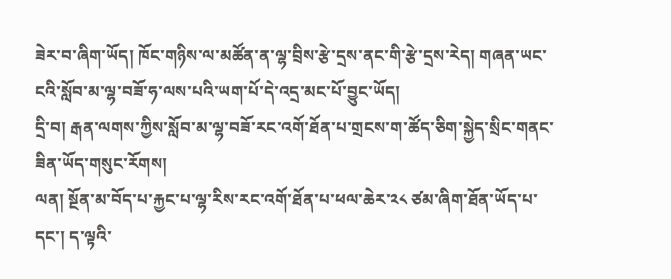ཟེར་བ་ཞིག་ཡོད། ཁོང་གཉིས་ལ་མཚོན་ན་ལྷ་བྲིས་རྩེ་དྲས་ནང་གི་རྩེ་དྲས་རེད། གཞན་ཡང་ངའི་སློབ་མ་ལྷ་བཟོ་ཧ་ལས་པའི་ཡག་པོ་དེ་འདྲ་མང་པོ་བྱུང་ཡོད།
དྲི་བ། རྒན་ལགས་ཀྱིས་སློབ་མ་ལྷ་བཟོ་རང་འགོ་ཐོན་པ་གྲངས་ག་ཚོད་ཅིག་སྐྱེད་སྲིང་གནང་ཟིན་ཡོད་གསུང་རོགས།
ལན། སྔོན་མ་བོད་པ་རྐྱང་པ་ལྷ་རིས་རང་འགོ་ཐོན་པ་ཕལ་ཆེར་༢༨ ཙམ་ཞིག་ཐོན་ཡོད་པ་དང་། ད་ལྟའི་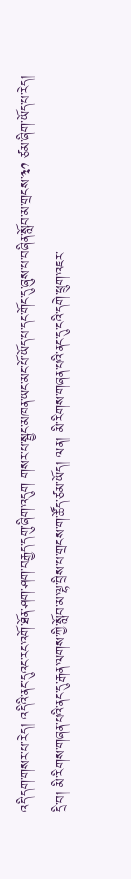འདི་དག་གསར་པ་རེད། འདིའི་ནང་དུའང་རང་འགོ་ཐོན་ཤག་ཤག་བརྒྱད་དགུ་ཞིག་འདུག གསར་པ་སྦྱང་མཁན་ཡང་མང་པོ་ཡོད་པ་དང་གོང་དུ་ཞུས་པ་བཞིན་སློབ་མ་གྲངས་༣༡ ཙམ་ཞིག་ཡོད་པ་རེད།
དྲི་བ། མི་རིགས་གཞན་པའི་ནང་དུ་རྒན་ལགས་ཀྱི་སློབ་མ་ལྷ་བྲིས་པ་གྲངས་ག་ཚོད་ཙམ་ཡོད། ལན། མི་རིགས་གཞན་པའི་ནང་དུ་ངའི་དགེ་ཕྲུག་འཇར་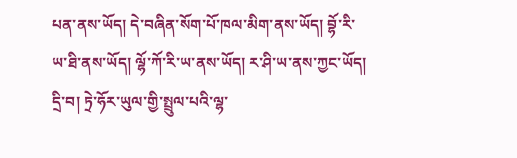པན་ནས་ཡོད། དེ་བཞིན་སོག་པོ་ཁལ་མིག་ནས་ཡོད། བྷོ་རི་ཡ་ཐི་ནས་ཡོད། ལྷོ་ཀོ་རི་ཡ་ནས་ཡོད། ར་ཤི་ཡ་ནས་ཀྱང་ཡོད།
དྲི་བ། ཏྲེ་ཧོར་ཡུལ་གྱི་སྤྲུལ་པའི་ལྷ་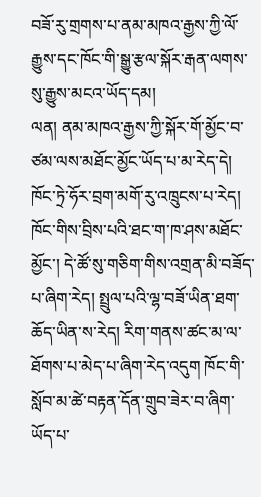བཟོ་རུ་གྲགས་པ་ནམ་མཁའ་རྒྱས་ཀྱི་ལོ་རྒྱུས་དང་ཁོང་གི་སྒྱུ་རྩལ་སྐོར་རྒན་ལགས་སུ་རྒྱུས་མངའ་ཡོད་དམ།
ལན། ནམ་མཁའ་རྒྱས་ཀྱི་སྐོར་གོ་མྱོང་བ་ཙམ་ལས་མཐོང་མྱོང་ཡོད་པ་མ་རེད་དེ། ཁོང་ཏྲེ་ཧོར་བྲག་མགོ་རུ་འཁྲུངས་པ་རེད། ཁོང་གིས་བྲིས་པའི་ཐང་ག་ཁ་ཤས་མཐོང་མྱོང་། དེ་ཚོ་སུ་གཅིག་གིས་འགྲན་མི་བཟོད་པ་ཞིག་རེད། སྤྲུལ་པའི་ལྷ་བཟོ་ཡིན་ཐག་ཆོད་ཡིན་ས་རེད། རིག་གནས་ཚང་མ་ལ་ཐོགས་པ་མེད་པ་ཞིག་རེད་འདུག ཁོང་གི་སློབ་མ་ཚེ་བརྟན་དོན་གྲུབ་ཟེར་བ་ཞིག་ཡོད་པ་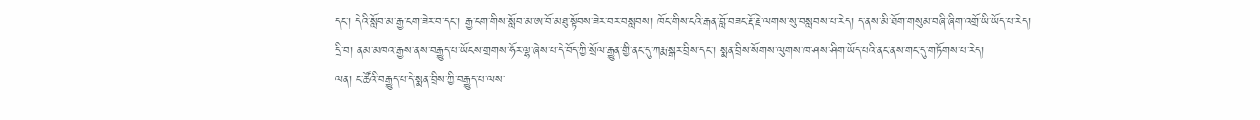དང་། དེའི་སློབ་མ་རྒྱ་ངག་ཟེར་བ་དང་། རྒྱ་ངག་གིས་སློབ་མ་ཨ་བོ་མཐུ་སྟོབས་ཟེར་བར་བསླབས། ཁོང་གིས་ངའི་རྒན་བློ་བཟང་རྡོ་རྗེ་ལགས་སུ་བསླབས་པ་རེད། ད་ནས་མི་ཐོག་གསུམ་བཞི་ཞིག་འགྲོ་ཡི་ཡོད་པ་རེད།
དྲི་བ། ནམ་མཁའ་རྒྱས་ནས་བརྒྱུད་པ་ཡོངས་གྲགས་ཧོར་ལྷ་ཞེས་པ་དེ་བོད་ཀྱི་སྲོལ་རྒྱུན་གྱི་ནང་དུ་ཀརྨ་སྒར་བྲིས་དང་། སྨན་བྲིས་སོགས་ལུགས་ཁ་ཤས་ཤིག་ཡོད་པའི་ནང་ནས་གང་དུ་གཏོགས་པ་རེད།
ལན། ང་ཚོའི་བརྒྱུད་པ་དེ་སྨན་བྲིས་ཀྱི་བརྒྱུད་པ་ལས་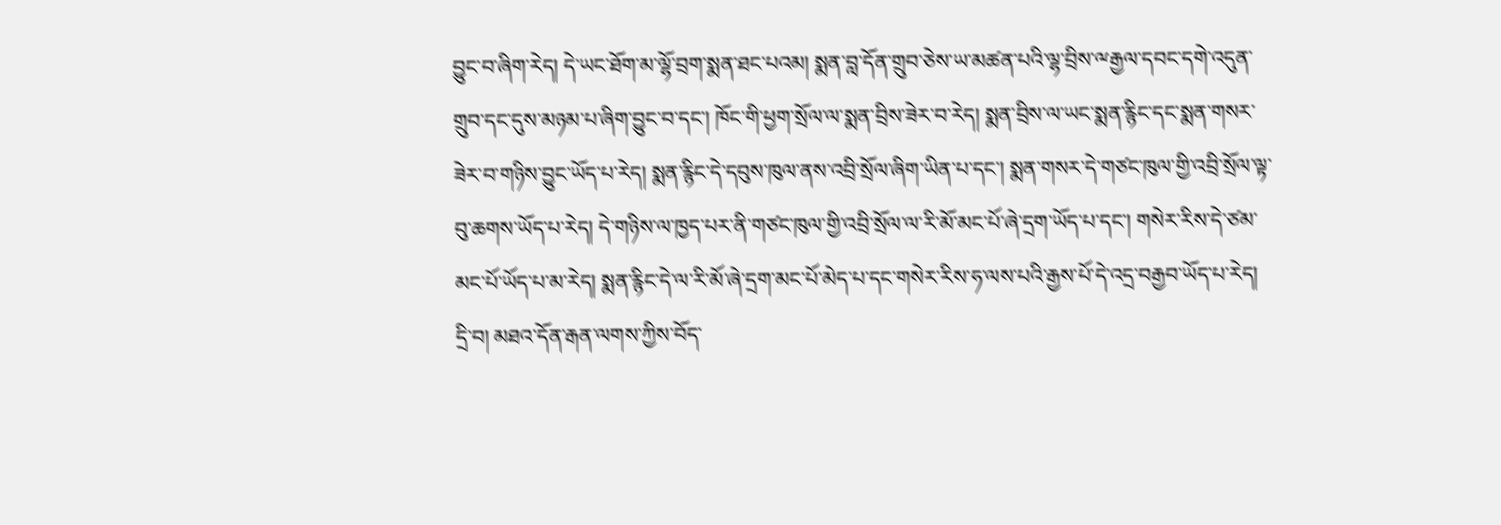བྱུང་བ་ཞིག་རེད། དེ་ཡང་ཐོག་མ་ལྷོ་བྲག་སྨན་ཐང་པའམ། སྨན་བླ་དོན་གྲུབ་ཅེས་ཡ་མཚན་པའི་ལྷ་བྲིས་ྋརྒྱལ་དབང་དགེ་འདུན་གྲུབ་དང་དུས་མཉམ་པ་ཞིག་བྱུང་བ་དང་། ཁོང་གི་ཕྱག་སྲོལ་ལ་སྨན་བྲིས་ཟེར་བ་རེད། སྨན་བྲིས་ལ་ཡང་སྨན་རྙིང་དང་སྨན་གསར་ཟེར་བ་གཉིས་བྱུང་ཡོད་པ་རེད། སྨན་རྙིང་དེ་དབུས་ཁུལ་ནས་འབྲི་སྲོལ་ཞིག་ཡིན་པ་དང་། སྨན་གསར་དེ་གཙང་ཁུལ་གྱི་འབྲི་སྲོལ་ལྟ་བུ་ཆགས་ཡོད་པ་རེད། དེ་གཉིས་ལ་ཁྱད་པར་ནི་གཙང་ཁུལ་གྱི་འབྲི་སྲོལ་ལ་རི་མོ་མང་པོ་ཞེ་དྲག་ཡོད་པ་དང་། གསེར་རིས་དེ་ཙམ་མང་པོ་ཡོད་པ་མ་རེད། སྨན་རྙིང་དེ་ལ་རི་མོ་ཞེ་དྲག་མང་པོ་མེད་པ་དང་གསེར་རིས་ཧ་ལས་པའི་རྒྱས་པོ་དེ་འདྲ་བརྒྱབ་ཡོད་པ་རེད།
དྲི་བ། མཐའ་དོན་རྒན་ལགས་ཀྱིས་བོད་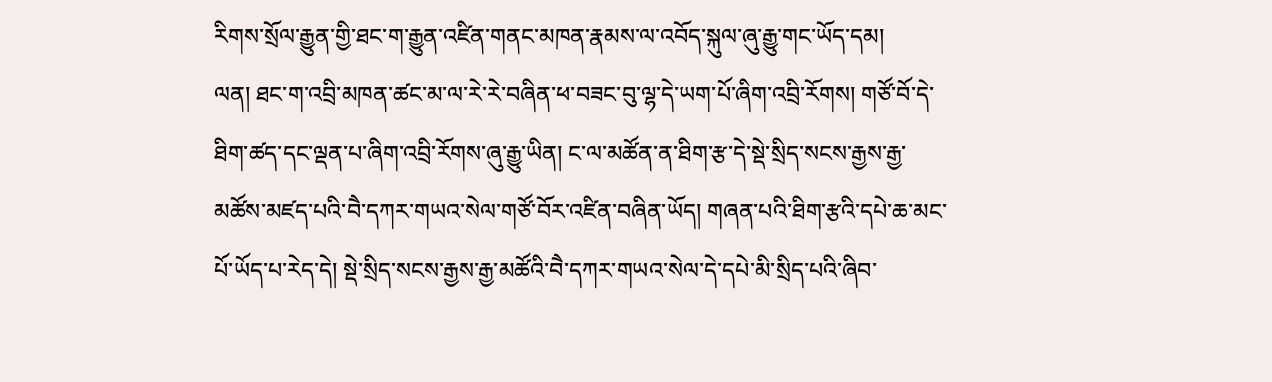རིགས་སྲོལ་རྒྱུན་གྱི་ཐང་ག་རྒྱུན་འཛིན་གནང་མཁན་རྣམས་ལ་འབོད་སྐུལ་ཞུ་རྒྱུ་གང་ཡོད་དམ།
ལན། ཐང་ག་འབྲི་མཁན་ཚང་མ་ལ་རེ་རེ་བཞིན་ཕ་བཟང་བུ་ལྷ་དེ་ཡག་པོ་ཞིག་འབྲི་རོགས། གཙོ་བོ་དེ་ཐིག་ཚད་དང་ལྡན་པ་ཞིག་འབྲི་རོགས་ཞུ་རྒྱུ་ཡིན། ང་ལ་མཚོན་ན་ཐིག་རྩ་དེ་སྡེ་སྲིད་སངས་རྒྱས་རྒྱ་མཚོས་མཛད་པའི་བཻ་དཀར་གཡའ་སེལ་གཙོ་བོར་འཛིན་བཞིན་ཡོད། གཞན་པའི་ཐིག་རྩའི་དཔེ་ཆ་མང་པོ་ཡོད་པ་རེད་དེ། སྡེ་སྲིད་སངས་རྒྱས་རྒྱ་མཚོའི་བཻ་དཀར་གཡའ་སེལ་དེ་དཔེ་མི་སྲིད་པའི་ཞིབ་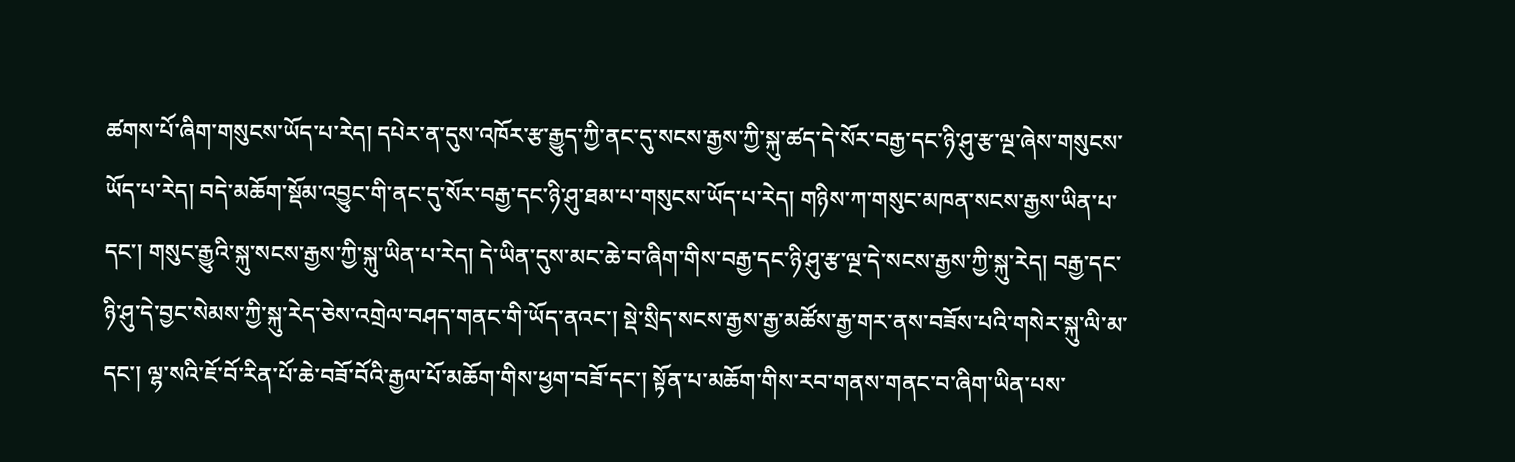ཚགས་པོ་ཞིག་གསུངས་ཡོད་པ་རེད། དཔེར་ན་དུས་འཁོར་རྩ་རྒྱུད་ཀྱི་ནང་དུ་སངས་རྒྱས་ཀྱི་སྐུ་ཚད་དེ་སོར་བརྒྱ་དང་ཉི་ཤུ་རྩ་ལྔ་ཞེས་གསུངས་ཡོད་པ་རེད། བདེ་མཆོག་སྡོམ་འབྱུང་གི་ནང་དུ་སོར་བརྒྱ་དང་ཉི་ཤུ་ཐམ་པ་གསུངས་ཡོད་པ་རེད། གཉིས་ཀ་གསུང་མཁན་སངས་རྒྱས་ཡིན་པ་དང་། གསུང་རྒྱུའི་སྐུ་སངས་རྒྱས་ཀྱི་སྐུ་ཡིན་པ་རེད། དེ་ཡིན་དུས་མང་ཆེ་བ་ཞིག་གིས་བརྒྱ་དང་ཉི་ཤུ་རྩ་ལྔ་དེ་སངས་རྒྱས་ཀྱི་སྐུ་རེད། བརྒྱ་དང་ཉི་ཤུ་དེ་བྱང་སེམས་ཀྱི་སྐུ་རེད་ཅེས་འགྲེལ་བཤད་གནང་གི་ཡོད་ནའང་། སྡེ་སྲིད་སངས་རྒྱས་རྒྱ་མཚོས་རྒྱ་གར་ནས་བཟོས་པའི་གསེར་སྐུ་ལི་མ་དང་། ལྷ་སའི་ཇོ་བོ་རིན་པོ་ཆེ་བཟོ་བོའི་རྒྱལ་པོ་མཆོག་གིས་ཕྱག་བཟོ་དང་། སྟོན་པ་མཆོག་གིས་རབ་གནས་གནང་བ་ཞིག་ཡིན་པས་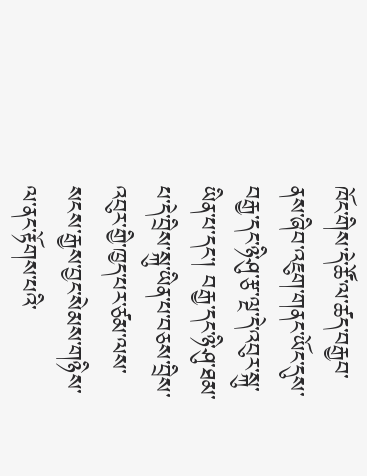ཁོང་གིས་དེ་ཚོ་ལ་ཚད་བརྒྱབ་ནས་ཞིབ་འཇུག་གནང་ཡོང་དུས་བརྒྱ་དང་ཉི་ཤུ་རྩ་ལྔ་དེ་འབུར་སྐུ་ཡིན་པ་དང་། བརྒྱ་དང་ཉི་ཤུ་ཐམ་པ་དེ་བྲིས་སྐུ་ཡིན་པ་བཅས་བྲིས་འབུར་གྱི་ཁྱད་པར་ཙམ་ལས་སངས་རྒྱས་བྱང་སེམས་གཉིས་ལ་ནང་རྟོགས་པའི་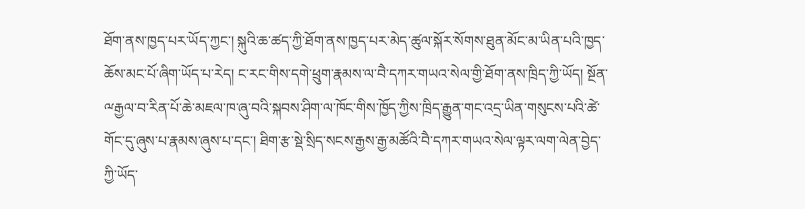ཐོག་ནས་ཁྱད་པར་ཡོད་ཀྱང་། སྐུའི་ཆ་ཚད་ཀྱི་ཐོག་ནས་ཁྱད་པར་མེད་ཚུལ་སྐོར་སོགས་ཐུན་མོང་མ་ཡིན་པའི་ཁྱད་ཆོས་མང་པོ་ཞིག་ཡོད་པ་རེད། ང་རང་གིས་དགེ་ཕྲུག་རྣམས་ལ་བཻ་དཀར་གཡའ་སེལ་གྱི་ཐོག་ནས་ཁྲིད་ཀྱི་ཡོད། སྔོན་ྋརྒྱལ་བ་རིན་པོ་ཆེ་མཇལ་ཁ་ཞུ་བའི་སྐབས་ཤིག་ལ་ཁོང་གིས་ཁྱོད་ཀྱིས་ཁྲིད་རྒྱུན་གང་འདྲ་ཡིན་གསུངས་པའི་ཚེ་གོང་དུ་ཞུས་པ་རྣམས་ཞུས་པ་དང་། ཐིག་རྩ་སྡེ་སྲིད་སངས་རྒྱས་རྒྱ་མཚོའི་བཻ་དཀར་གཡའ་སེལ་ལྟར་ལག་ལེན་བྱེད་ཀྱི་ཡོད་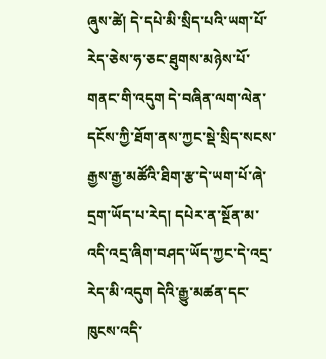ཞུས་ཚེ། དེ་དཔེ་མི་སྲིད་པའི་ཡག་པོ་རེད་ཅེས་ཧ་ཅང་ཐུགས་མཉེས་པོ་གནང་གི་འདུག དེ་བཞིན་ལག་ལེན་དངོས་ཀྱི་ཐོག་ནས་ཀྱང་སྡེ་སྲིད་སངས་རྒྱས་རྒྱ་མཚོའི་ཐིག་རྩ་དེ་ཡག་པོ་ཞེ་དྲག་ཡོད་པ་རེད། དཔེར་ན་སྔོན་མ་འདི་འདྲ་ཞིག་བཤད་ཡོད་ཀྱང་དེ་འདྲ་རེད་མི་འདུག དེའི་རྒྱུ་མཚན་དང་ཁུངས་འདི་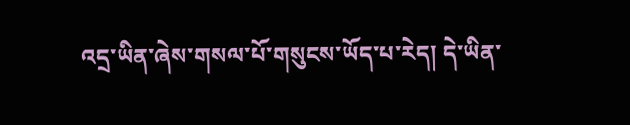འདྲ་ཡིན་ཞེས་གསལ་པོ་གསུངས་ཡོད་པ་རེད། དེ་ཡིན་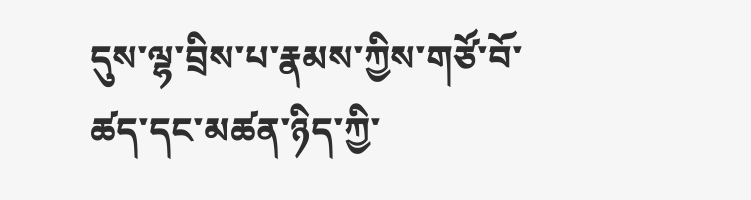དུས་ལྷ་བྲིས་པ་རྣམས་ཀྱིས་གཙོ་བོ་ཚད་དང་མཚན་ཉིད་ཀྱི་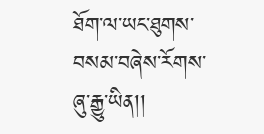ཐོག་ལ་ཡང་ཐུགས་བསམ་བཞེས་རོགས་ཞུ་རྒྱུ་ཡིན།།